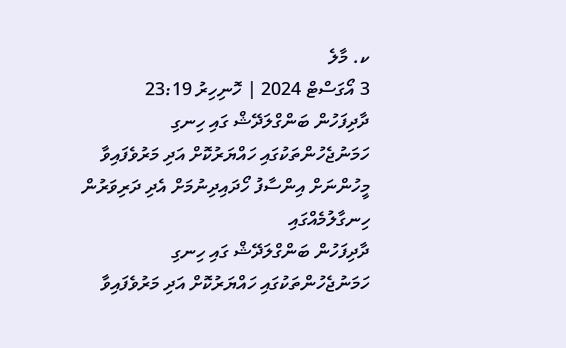ކ. މާލެ
3 އޯގަސްޓް 2024 | ހޮނިހިރު 23:19
ދާދިފަހުން ބަންގްލަދޭޝް ގައި ހިނގި ހަމަނުޖެހުންތަކުގައި ހައްޔަރުކޮށް އަދި މަރުވެފައިވާ މީހުންނަށް އިންސާފު ހޯދައިދިނުމަށް އެދި ދަރިވަރުން ހިނގާލުމެއްގައި
ދާދިފަހުން ބަންގްލަދޭޝް ގައި ހިނގި ހަމަނުޖެހުންތަކުގައި ހައްޔަރުކޮށް އަދި މަރުވެފައިވާ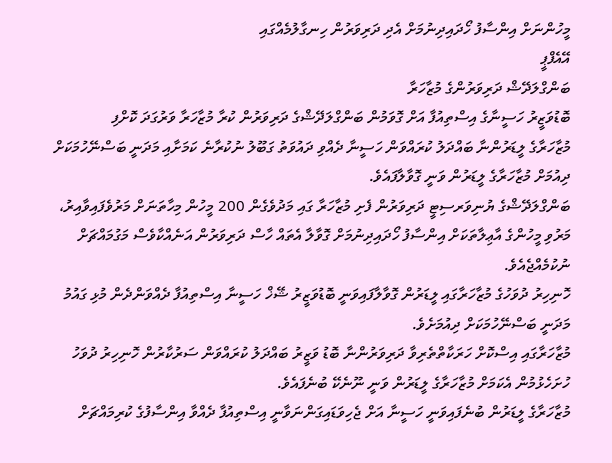މީހުންނަށް އިންސާފު ހޯދައިދިނުމަށް އެދި ދަރިވަރުން ހިނގާލުމެއްގައި
އޭއެފްޕީ
ބަންގްލަދޭޝް ދަރިވަރުންގެ މުޒާހަރާ
ބޮޑުވަޒީރު ހަސީނާގެ އިސްތިއުފާ އަށް ގޮވަމުން ބަންގްލަދޭޝްގެ ދަރިވަރުން ކުރާ މުޒާހަރާ ވަރުގަދަ ކޮށްފި
މުޒާހަރާގެ ލީޑަރުންނާ ބައްދަލު ކުރައްވަން ހަސީނާ ދެއްވި ދައުވަތު ގަބޫލު ނުކުރާނެ ކަމަށާއި މަދަނީ ބަސްނޭހުމަކަށް ދިއުމަށް މުޒާހަރާގެ ލީޑަރުން ވަނީ ގޮވާލާފައެވެ.
ބަންގްލަދޭޝްގެ ޔުނިވަރސިޓީ ދަރިވަރުން ފެށި މުޒާހަރާ ގައި މަދުވެގެން 200 މީހުން މިހާތަނަށް މަރުވެފައިވާއިރު، މަރުވި މީހުންގެ އާޢިލާތަކަށް އިންސާފު ހޯދައިދިނުމަށް ގޮވާލާ އެތައް ހާސް ދަރިވަރުން އަނެއްކާވެސް މަގުމައްޗަށް ނުކުމެއްޖެއެވެ.
ހޮނިހިރު ދުވަހުގެ މުޒާހަރާގައި ލީޑަރުން ގޮވާލާފައިވަނީ ބޮޑުވަޒީރު ޝޭޚް ހަސީނާ އިސްތިއުފާ ދެއްވަންދެން މުޅި ގައުމު މަދަނީ ބަސްނޭހުމަކަށް ދިއުމަށެވެ.
މުޒާހަރާގައި އިސްކޮށް ހަރަކާތްތެރިވާ ދަރިވަރުންނާ ބޮޑު ވަޒީރު ބައްދަލު ކުރައްވަން ސަރުކާރުން ހޮނިހިރު ދުވަހު ހުށަހެޅުމުން އެކަމަށް މުޒާހަރާގެ ލީޑަރުން ވަނީ ނޫނެކޭ ބުނެފައެވެ.
މުޒާހަރާގެ ލީޑަރުން ބުނެފައިވަނީ ހަސީނާ އަށް ޖެހިވަޑައިގަންނަވާނީ އިސްތިއުފާ ދެއްވާ އިންސާފުގެ ކުރިމައްޗަށް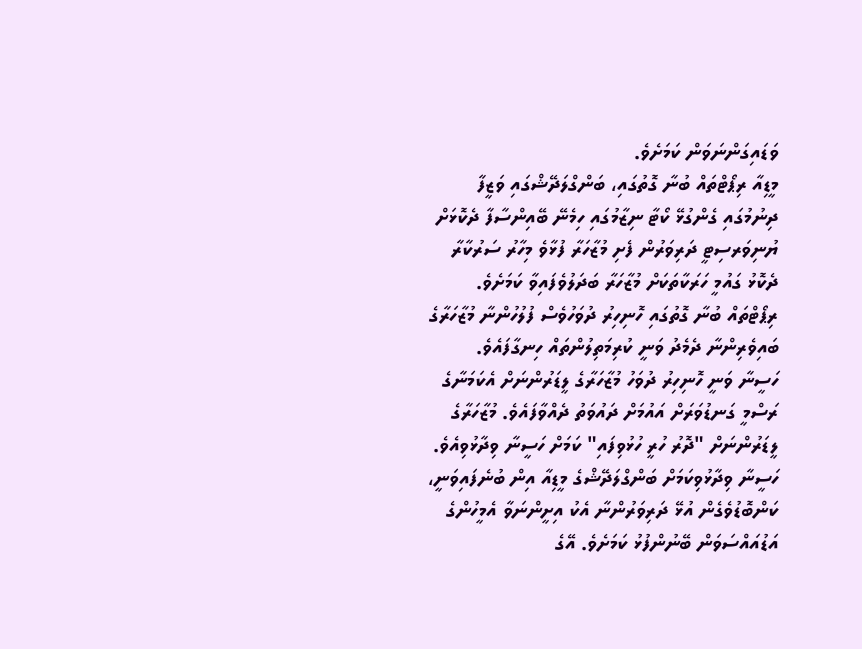ވަޑައިގަންނަވަން ކަމަށެވެ.
މީޑިއާ ރިޕޯޓްތައް ބުނާ ގޮތުގައި، ބަންގްލަދޭޝްގައި ވަޒީފާ ދިނުމުގައި ގެންގުޅޭ ކޯޓާ ނިޒާމުގައި ހިމެނޭ ބޭއިންސާފާ ދެކޮޅަށް ޔުނިވަރސިޓީ ދަރިވަރުން ފެށި މުޒާހަރާ ފުޅާވެ މިހާރު ސަރުކާރާ ދެކޮޅު ގައުމީ ހަރަކާތަކަށް މުޒާހަރާ ބަދަލުވެފައިވާ ކަމަށެވެ.
ރިޕޯޓްތައް ބުނާ ގޮތުގައި ހޮނިހިރު ދުވަހުވެސް ފުލުހުންނާ މުޒާހަރާގެ ބައިވެރިންނާ ދެމެދު ވަނީ ކުރިމަތިލުންތައް ހިނގާފައެވެ.
ހަސީނާ ވަނީ ހޮނިހިރު ދުވަހު މުޒާހަރާގެ ލީޑަރުންނަށް އެކަމަނާގެ ރަސްމީ ގަނޑުވަރަށް އައުމަށް ދައުވަތު ދެއްވާފައެވެ. މުޒާހަރާގެ ލީޑަރުންނަށް "ދޮރު ހުރީ ހުޅުވިފައި" ކަމަށް ހަސީނާ ވިދާޅުވިއެވެ. ހަސީނާ ވިދާޅުވިކަމަށް ބަންގްލަދޭޝްގެ މީޑިއާ އިން ބުނެފައިވަނީ، ކަންބޮޑުވެގެން އުޅޭ ދަރިވަރުންނާ އެކު އިށީންނަވާ އެމީހުންގެ އަޑުއައްސަވަން ބޭނުންފުޅު ކަމަށެވެ. އޭގެ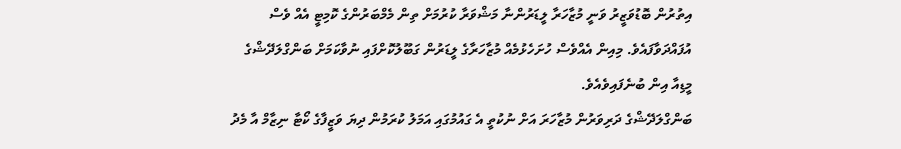އިތުރުން ބޮޑުވަޒީރު ވަނީ މުޒާހަރާ ލީޑަރުންނާ މަޝްވަރާ ކުރުމަށް ތިން މެމްބަރުންގެ ކޮމިޓީ އެއް ވެސް އުފައްދަވާފައެވެ. މިއިން އެއްވެސް ހުށަހެޅުމެއް މުޒާހަރާގެ ލީޑަރުން ގަބޫލުކޮށްފައި ނުވާކަމަށް ބަންގްލަދޭޝްގެ މީޑިއާ އިން ބުނެފައިވެއެވެ.
ބަންގްލަދޭޝްގެ ދަރިވަރުން މުޒާހަރަ އަށް ނުކުތީ އެ ގައުމުގައި އަމަލު ކުރަމުން ދިޔަ ވަޒީފާގެ ކޯޓާ ނިޒާމް އާ މެދު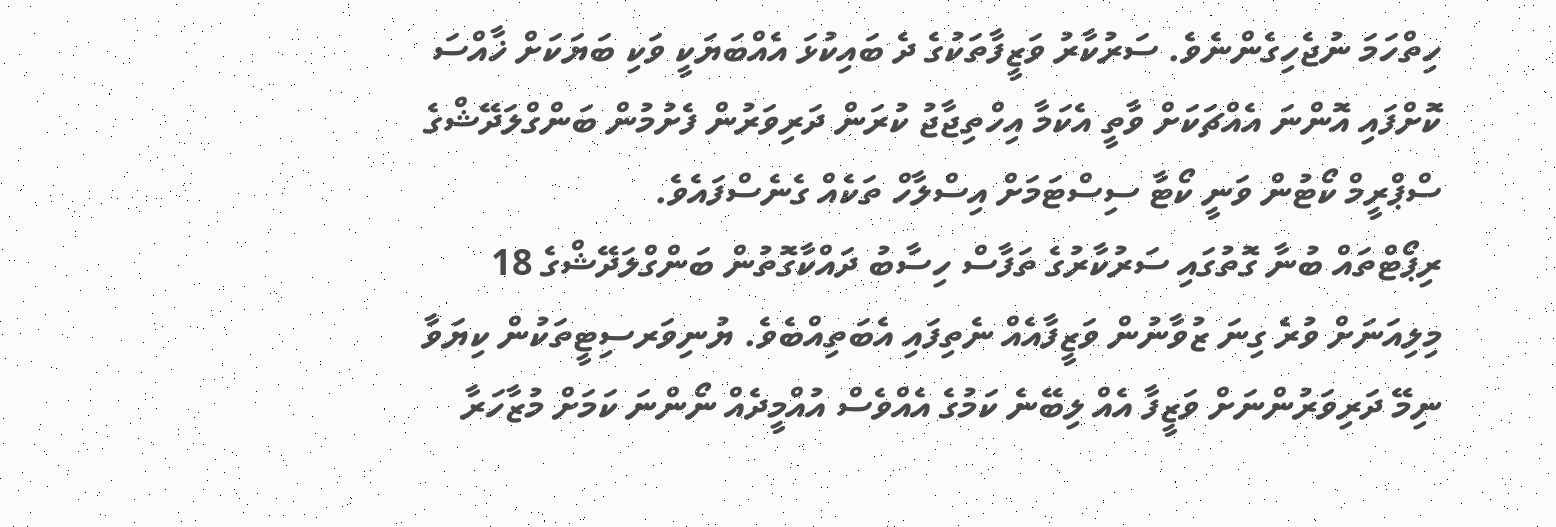ހިތްހަމަ ނުޖެހިގެންނެވެ. ސަރުކާރު ވަޒީފާތަކުގެ ދެ ބައިކުޅަ އެއްބަޔަކީ ވަކި ބަޔަކަށް ޚާއްސަ ކޮށްފައި އޮންނަ އެއްޗަކަށް ވާތީ އެކަމާ އިހްތިޖާޖު ކުރަން ދަރިވަރުން ފެށުމުން ބަންގްލަދޭޝްގެ ސްޕްރީމް ކޯޓުން ވަނީ ކޯޓާ ސިސްޓަމަށް އިސްލާހް ތަކެއް ގެނެސްފައެވެ.
ރިޕޯޓްތައް ބުނާ ގޮތުގައި ސަރުކާރުގެ ތަފާސް ހިސާބު ދައްކާގޮތުން ބަންގްލަދޭޝްގެ 18 މިލިއަނަށް ވުރެ ގިނަ ޒުވާނުން ވަޒީފާއެއް ނެތިފައި އެބަތިއްބެވެ. ޔުނިވަރސިޓީތަކުން ކިޔަވާ ނިމޭ ދަރިވަރުންނަށް ވަޒީފާ އެއް ލިބޭނެ ކަމުގެ އެއްވެސް އުއްމީދެއް ނޯންނަ ކަމަށް މުޒާހަރާ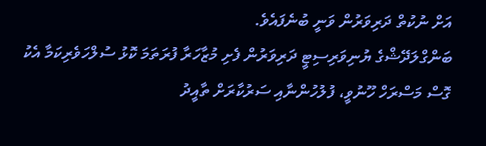އަށް ނުކުތް ދަރިވަރުން ވަނީ ބުނެފައެވެ.
ބަންގްލަދޭޝްގެ ޔުނިވަރިސިޓީ ދަރިވަރުން ފެށި މުޒާހަރާ ފުރަތަމަ ކޮޅު ސުލްހަވެރިކަމާ އެކު ގޮސް މަސްރަހް ހޫނުވީ، ފުލުހުންނާއި ސަރުކާރަށް ތާއީދު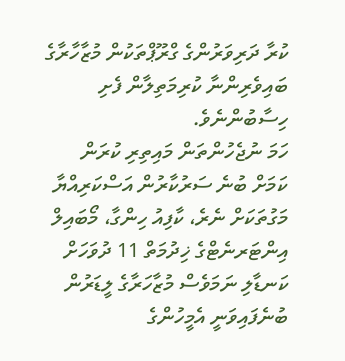ކުރާ ދަރިވަރުންގެ ގްރޫޕްތަކުން މުޒާހާރާގެ ބައިވެރިންނާ ކުރިމަތިލާން ފެށި ހިސާބުންނެވެ.
ހަމަ ނުޖެހުންތަން މައިތިރި ކުރަން ކަމަށް ބުނެ ސަރުކާރުން އަސްކަރިއްޔާ މަގުތަކަށް ނެރެ، ކާފިއު ހިންގާ، މޯބައިލް އިންޓަރނެޓްގެ ޚިދުމަތް 11 ދުވަހަށް ކަނޑާލި ނަމަވެސް މުޒާހަރާގެ ލީޑަރުން ބުނެފައިވަނީ އެމީހުންގެ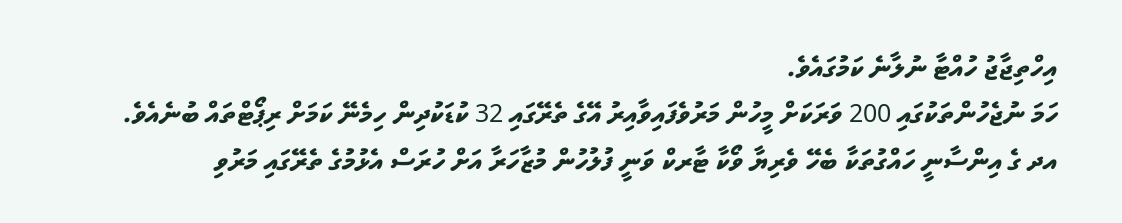އިހްތިޖާޖު ހުއްޓާ ނުލާނެ ކަމުގައެވެ.
ހަމަ ނުޖެހުންތަކުގައި 200 ވަރަކަށް މީހުން މަރުވެފައިވާއިރު އޭގެ ތެރޭގައި 32 ކުޑަކުދިން ހިމެނޭ ކަމަށް ރިޕޯޓްތައް ބުނެއެވެ.
އދ ގެ އިންސާނީ ހައްގުތަކާ ބެހޭ ވެރިޔާ ވޯކާ ޓާރކް ވަނީ ފުލުހުން މުޒާހަރާ އަށް ހުރަސް އެޅުމުގެ ތެރޭގައި މަރުވި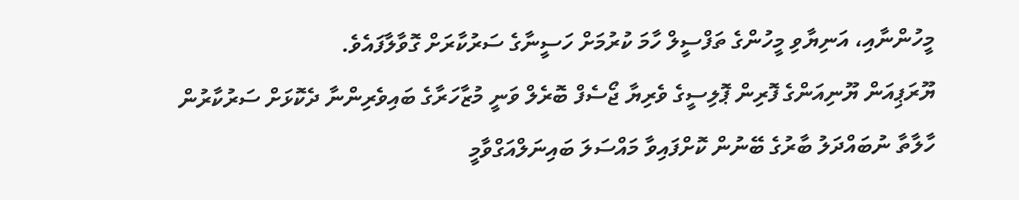މީހުންނާއި، އަނިޔާވި މީހުންގެ ތަފްސީލް ހާމަ ކުރުމަށް ހަސީނާގެ ސަރުކާރަށް ގޮވާލާފައެވެ.
ޔޫރަޕިއަން ޔޫނިއަންގެ ފޮރިން ޕޮލިސީގެ ވެރިޔާ ޖޯސެފް ބޮރެލް ވަނީ މުޒާހަރާގެ ބައިވެރިންނާ ދެކޮޅަށް ސަރުކާރުން ހާލާތާ ނުބައްދަލު ބާރުގެ ބޭނުން ކޮށްފައިވާ މައްސަލަ ބައިނަލްއަގްވާމީ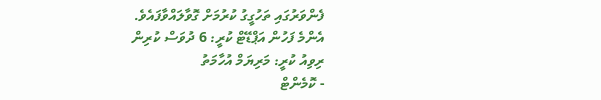ފެންވަރުގައި ތަހުގީގު ކުރުމަށް ގޮވާލައްވާފައެވެ.
އެންމެ ފަހުން އަޕްޑޭޓް ކުރީ: 6 ދުވަސް ކުރިން
ރިވިއު ކުރީ: މަރިޔަމް އުހާމަތު
- ކޮމެންޓް